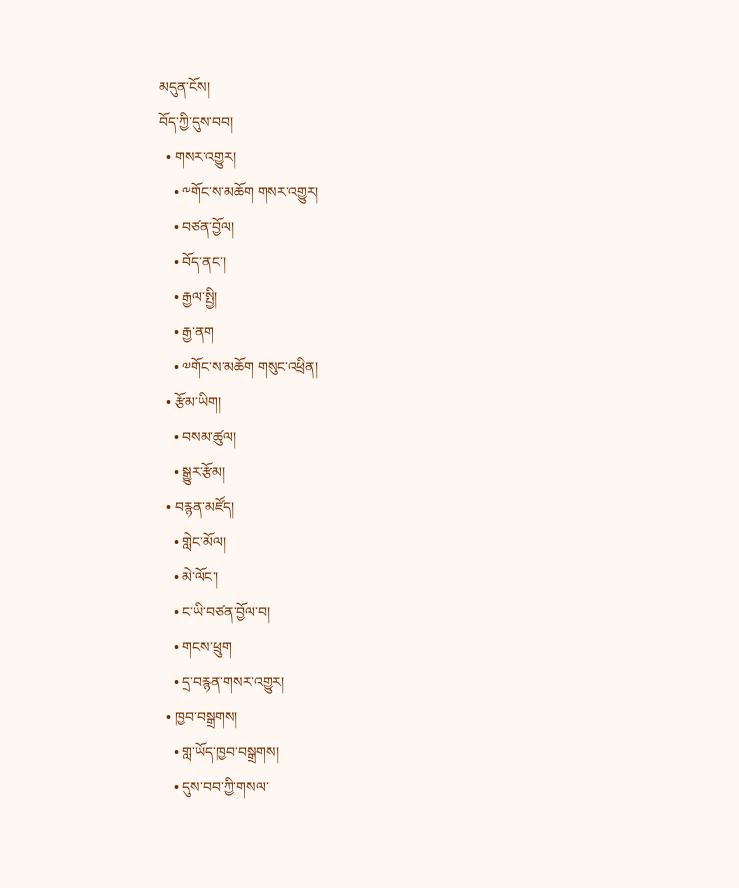མདུན་ངོས།
བོད་ཀྱི་དུས་བབ།
  • གསར་འགྱུར།
    • ༸གོང་ས་མཆོག གསར་འགྱུར།
    • བཙན་བྱོལ།
    • བོད་ནང་།
    • རྒྱལ་སྤྱི།
    • རྒྱ་ནག
    • ༧གོང་ས་མཆོག གསུང་འཕྲིན།
  • རྩོམ་ཡིག།
    • བསམ་ཚུལ།
    • སྒྱུར་རྩོམ།
  • བརྙན་མཛོད།
    • གླེང་མོལ།
    • མེ་ལོང་།
    • ང་ཡི་བཙན་བྱོལ་བ།
    • གངས་ཕྲུག
    • དྲ་བརྙན་གསར་འགྱུར།
  • ཁྱབ་བསྒྲགས།
    • གླ་ཡོད་ཁྱབ་བསྒྲགས།
    • དུས་བབ་ཀྱི་གསལ་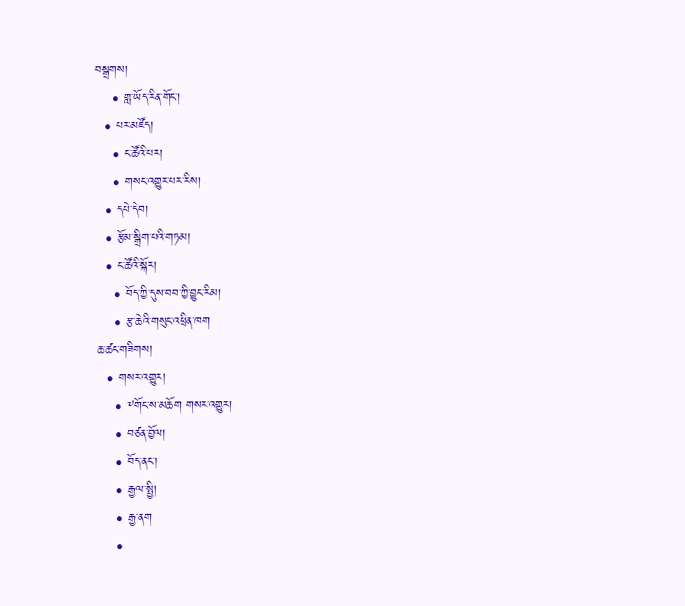བསྒྲགས།
    • གླ་ཡོད་རིན་གོང་།
  • པར་མཛོད།
    • ང་ཚོའི་པར།
    • གསང་འགྱུར་པར་རིས།
  • དཔེ་དེབ།
  • རྩོམ་སྒྲིག་པའི་གཏམ།
  • ང་ཚོའི་སྐོར།
    • བོད་ཀྱི་དུས་བབ་ཀྱི་བྱུང་རིམ།
    • རྩ་ཆེའི་གསུང་འཕྲིན་ཁག
ཆ་ཚང་གཟིགས།
  • གསར་འགྱུར།
    • ༸གོང་ས་མཆོག གསར་འགྱུར།
    • བཙན་བྱོལ།
    • བོད་ནང་།
    • རྒྱལ་སྤྱི།
    • རྒྱ་ནག
    •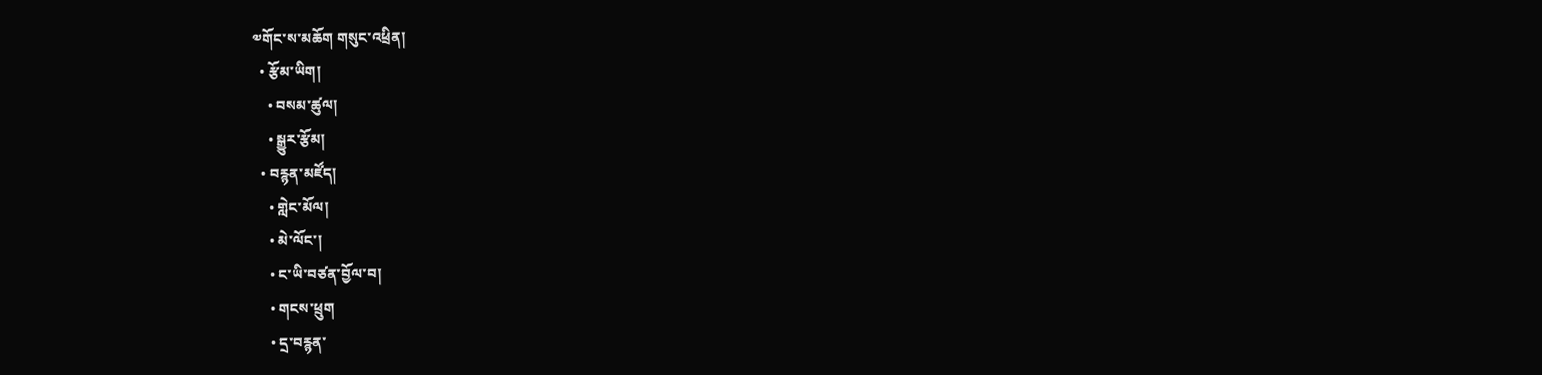༧གོང་ས་མཆོག གསུང་འཕྲིན།
  • རྩོམ་ཡིག།
    • བསམ་ཚུལ།
    • སྒྱུར་རྩོམ།
  • བརྙན་མཛོད།
    • གླེང་མོལ།
    • མེ་ལོང་།
    • ང་ཡི་བཙན་བྱོལ་བ།
    • གངས་ཕྲུག
    • དྲ་བརྙན་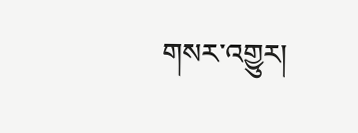གསར་འགྱུར།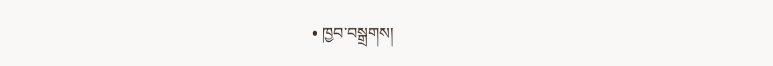• ཁྱབ་བསྒྲགས།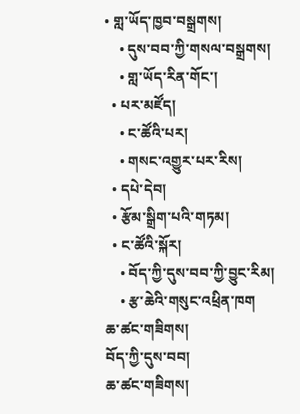• གླ་ཡོད་ཁྱབ་བསྒྲགས།
    • དུས་བབ་ཀྱི་གསལ་བསྒྲགས།
    • གླ་ཡོད་རིན་གོང་།
  • པར་མཛོད།
    • ང་ཚོའི་པར།
    • གསང་འགྱུར་པར་རིས།
  • དཔེ་དེབ།
  • རྩོམ་སྒྲིག་པའི་གཏམ།
  • ང་ཚོའི་སྐོར།
    • བོད་ཀྱི་དུས་བབ་ཀྱི་བྱུང་རིམ།
    • རྩ་ཆེའི་གསུང་འཕྲིན་ཁག
ཆ་ཚང་གཟིགས།
བོད་ཀྱི་དུས་བབ།
ཆ་ཚང་གཟིགས།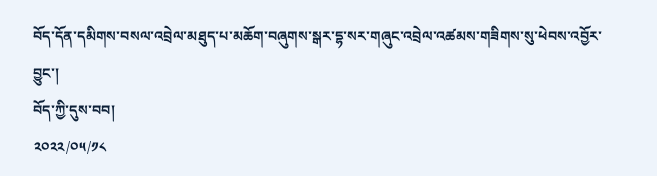བོད་དོན་དམིགས་བསལ་འབྲེལ་མཐུད་པ་མཆོག་བཞུགས་སྒར་དྷ་སར་གཞུང་འབྲེལ་འཚམས་གཟིགས་སུ་ཕེབས་འབྱོར་བྱུང་།
བོད་ཀྱི་དུས་བབ།
༢༠༢༢/༠༥/༡༨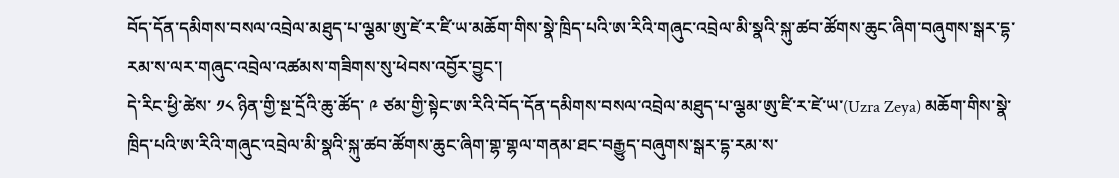བོད་དོན་དམིགས་བསལ་འབྲེལ་མཐུད་པ་ལྕམ་ཨུ་ཛེ་ར་ཛི་ཡ་མཆོག་གིས་སྣེ་ཁྲིད་པའི་ཨ་རིའི་གཞུང་འབྲེལ་མི་སྣའི་སྐུ་ཚབ་ཚོགས་ཆུང་ཞིག་བཞུགས་སྒར་དྷ་རམ་ས་ལར་གཞུང་འབྲེལ་འཚམས་གཟིགས་སུ་ཕེབས་འབྱོར་བྱུང་།
དེ་རིང་ཕྱི་ཚེས་ ༡༨ ཉིན་གྱི་སྔ་དྲོའི་ཆུ་ཚོད་ ༩ ཙམ་གྱི་སྟེང་ཨ་རིའི་བོད་དོན་དམིགས་བསལ་འབྲེལ་མཐུད་པ་ལྕམ་ཨུ་ཛི་ར་ཛེ་ཡ་(Uzra Zeya) མཆོག་གིས་སྣེ་ཁྲིད་པའི་ཨ་རིའི་གཞུང་འབྲེལ་མི་སྣའི་སྐུ་ཚབ་ཚོགས་ཆུང་ཞིག་གྷ་གྷལ་གནམ་ཐང་བརྒྱུད་བཞུགས་སྒར་དྷ་རམ་ས་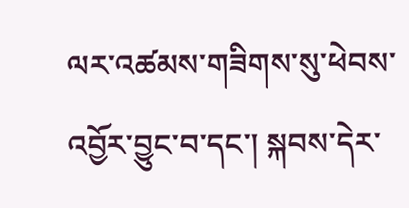ལར་འཚམས་གཟིགས་སུ་ཕེབས་འབྱོར་བྱུང་བ་དང་། སྐབས་དེར་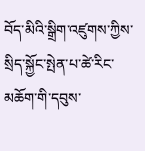བོད་མིའི་སྒྲིག་འཛུགས་ཀྱིས་སྲིད་སྐྱོང་སྤེན་པ་ཚེ་རིང་མཆོག་གི་དབུས་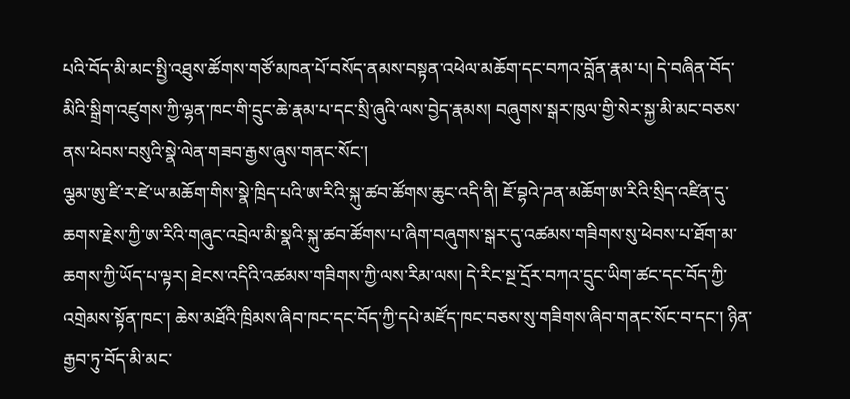པའི་བོད་མི་མང་སྤྱི་འཐུས་ཚོགས་གཙོ་མཁན་པོ་བསོད་ནམས་བསྟན་འཕེལ་མཆོག་དང་བཀའ་བློན་རྣམ་པ། དེ་བཞིན་བོད་མིའི་སྒྲིག་འཛུགས་ཀྱི་ལྷན་ཁང་གི་དྲུང་ཆེ་རྣམ་པ་དང་སྲི་ཞུའི་ལས་བྱེད་རྣམས། བཞུགས་སྒར་ཁུལ་གྱི་སེར་སྐྱ་མི་མང་བཅས་ནས་ཕེབས་བསུའི་སྣེ་ལེན་གཟབ་རྒྱས་ཞུས་གནང་སོང་།
ལྕམ་ཨུ་ཛི་ར་ཛེ་ཡ་མཆོག་གིས་སྣེ་ཁྲིད་པའི་ཨ་རིའི་སྐུ་ཚབ་ཚོགས་ཆུང་འདི་ནི། ཇོ་བྷའེ་ཌན་མཆོག་ཨ་རིའི་སྲིད་འཛིན་དུ་ཆགས་རྗེས་ཀྱི་ཨ་རིའི་གཞུང་འབྲེལ་མི་སྣའི་སྐུ་ཚབ་ཚོགས་པ་ཞིག་བཞུགས་སྒར་དུ་འཚམས་གཟིགས་སུ་ཕེབས་པ་ཐོག་མ་ཆགས་ཀྱི་ཡོད་པ་ལྟར། ཐེངས་འདིའི་འཚམས་གཟིགས་ཀྱི་ལས་རིམ་ལས། དེ་རིང་སྔ་དྲོར་བཀའ་དྲུང་ཡིག་ཚང་དང་བོད་ཀྱི་འགྲེམས་སྟོན་ཁང་། ཆེས་མཐོའི་ཁྲིམས་ཞིབ་ཁང་དང་བོད་ཀྱི་དཔེ་མཛོད་ཁང་བཅས་སུ་གཟིགས་ཞིབ་གནང་སོང་བ་དང་། ཉིན་རྒྱབ་ཏུ་བོད་མི་མང་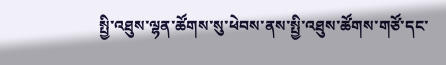སྤྱི་འཐུས་ལྷན་ཚོགས་སུ་ཕེབས་ནས་སྤྱི་འཐུས་ཚོགས་གཙོ་དང་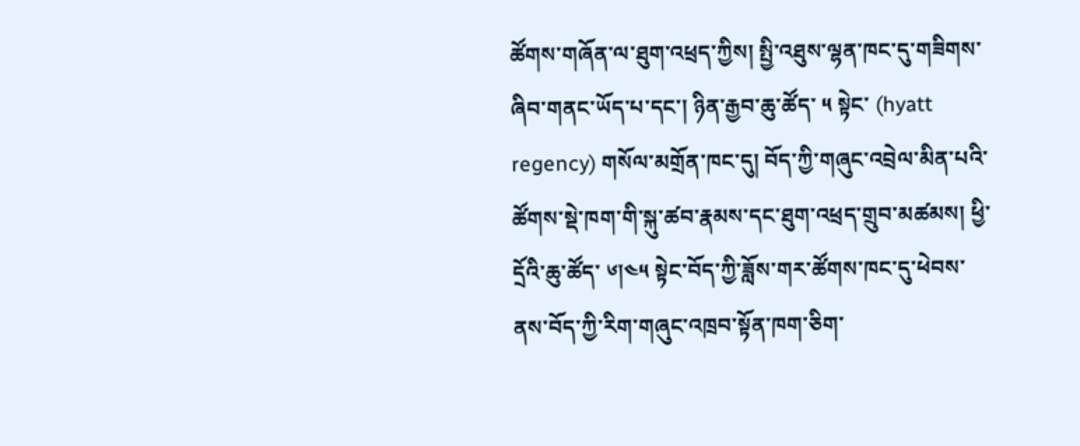ཚོགས་གཞོན་ལ་ཐུག་འཕྲད་ཀྱིས། སྤྱི་འཐུས་ལྷན་ཁང་དུ་གཟིགས་ཞིབ་གནང་ཡོད་པ་དང་། ཉིན་རྒྱབ་ཆུ་ཚོད་ ༥ སྟེང་ (hyatt regency) གསོལ་མགྲོན་ཁང་དུ། བོད་ཀྱི་གཞུང་འབྲེལ་མིན་པའི་ཚོགས་སྡེ་ཁག་གི་སྐུ་ཚབ་རྣམས་དང་ཐུག་འཕྲད་གྲུབ་མཚམས། ཕྱི་དྲོའི་ཆུ་ཚོད་ ༦།༤༥ སྟེང་བོད་ཀྱི་ཟློས་གར་ཚོགས་ཁང་དུ་ཕེབས་ནས་བོད་ཀྱི་རིག་གཞུང་འཁྲབ་སྟོན་ཁག་ཅིག་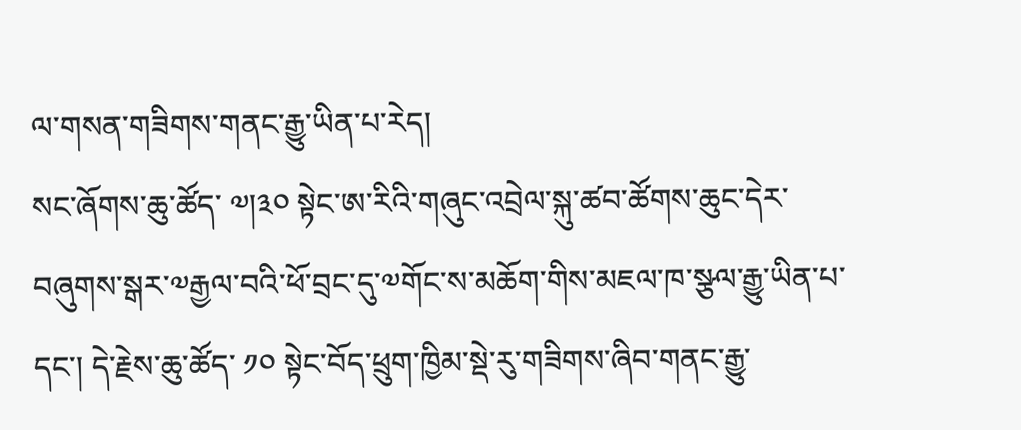ལ་གསན་གཟིགས་གནང་རྒྱུ་ཡིན་པ་རེད།
སང་ཞོགས་ཆུ་ཚོད་ ༧།༣༠ སྟེང་ཨ་རིའི་གཞུང་འབྲེལ་སྐུ་ཚབ་ཚོགས་ཆུང་དེར་བཞུགས་སྒར་༧རྒྱལ་བའི་ཕོ་བྲང་དུ་༧གོང་ས་མཆོག་གིས་མཇལ་ཁ་སྩལ་རྒྱུ་ཡིན་པ་དང་། དེ་རྗེས་ཆུ་ཚོད་ ༡༠ སྟེང་བོད་ཕྲུག་ཁྱིམ་སྡེ་རུ་གཟིགས་ཞིབ་གནང་རྒྱུ་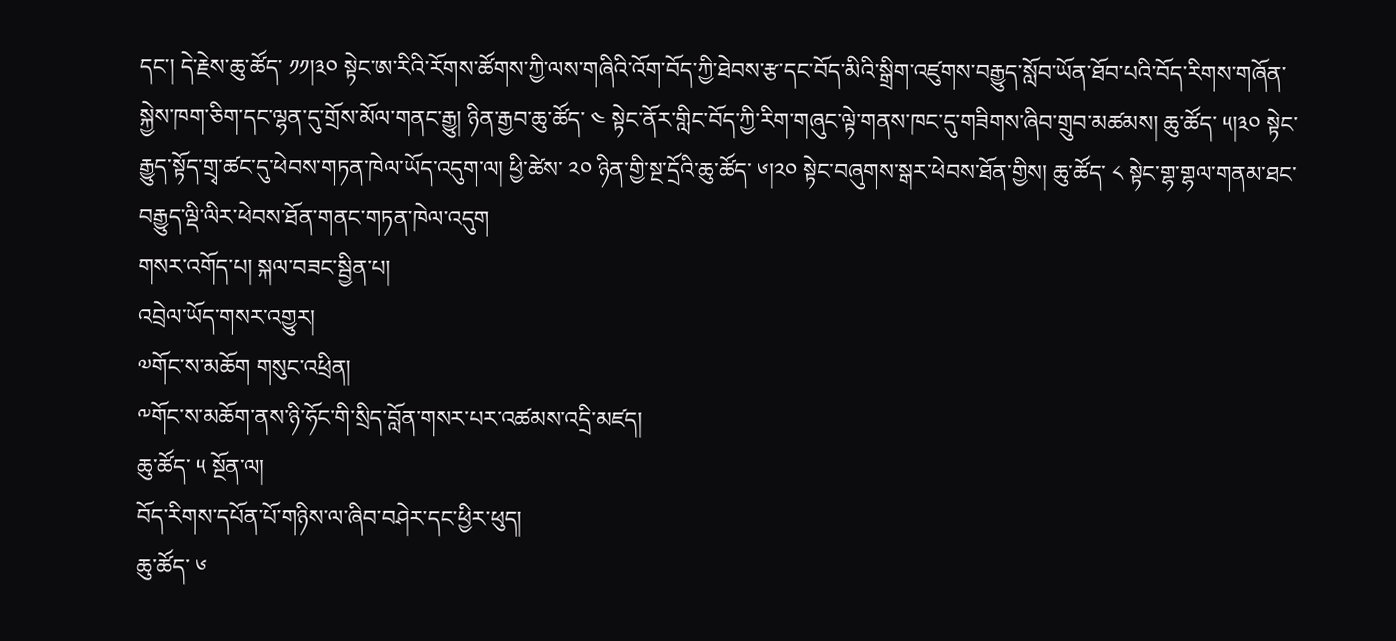དང་། དེ་རྗེས་ཆུ་ཚོད་ ༡༡།༣༠ སྟེང་ཨ་རིའི་རོགས་ཚོགས་ཀྱི་ལས་གཞིའི་འོག་བོད་ཀྱི་ཐེབས་རྩ་དང་བོད་མིའི་སྒྲིག་འཛུགས་བརྒྱུད་སློབ་ཡོན་ཐོབ་པའི་བོད་རིགས་གཞོན་སྐྱེས་ཁག་ཅིག་དང་ལྷན་དུ་གྲོས་མོལ་གནང་རྒྱུ། ཉིན་རྒྱབ་ཆུ་ཚོད་ ༤ སྟེང་ནོར་གླིང་བོད་ཀྱི་རིག་གཞུང་ལྟེ་གནས་ཁང་དུ་གཟིགས་ཞིབ་གྲུབ་མཚམས། ཆུ་ཚོད་ ༥།༣༠ སྟེང་རྒྱུད་སྟོད་གྲྭ་ཚང་དུ་ཕེབས་གཏན་ཁེལ་ཡོད་འདུག་ལ། ཕྱི་ཚེས་ ༢༠ ཉིན་གྱི་སྔ་དྲོའི་ཆུ་ཚོད་ ༦།༢༠ སྟེང་བཞུགས་སྒར་ཕེབས་ཐོན་གྱིས། ཆུ་ཚོད་ ༨ སྟེང་གྷ་གྷལ་གནམ་ཐང་བརྒྱུད་ལྡི་ལིར་ཕེབས་ཐོན་གནང་གཏན་ཁེལ་འདུག
གསར་འགོད་པ། སྐལ་བཟང་སྦྱིན་པ།
འབྲེལ་ཡོད་གསར་འགྱུར།
༧གོང་ས་མཆོག གསུང་འཕྲིན།
༸གོང་ས་མཆོག་ནས་ཉི་ཧོང་གི་སྲིད་བློན་གསར་པར་འཚམས་འདྲི་མཛད།
ཆུ་ཚོད་ ༥ སྔོན་ལ།
བོད་རིགས་དཔོན་པོ་གཉིས་ལ་ཞིབ་བཤེར་དང་ཕྱིར་ཕུད།
ཆུ་ཚོད་ ༦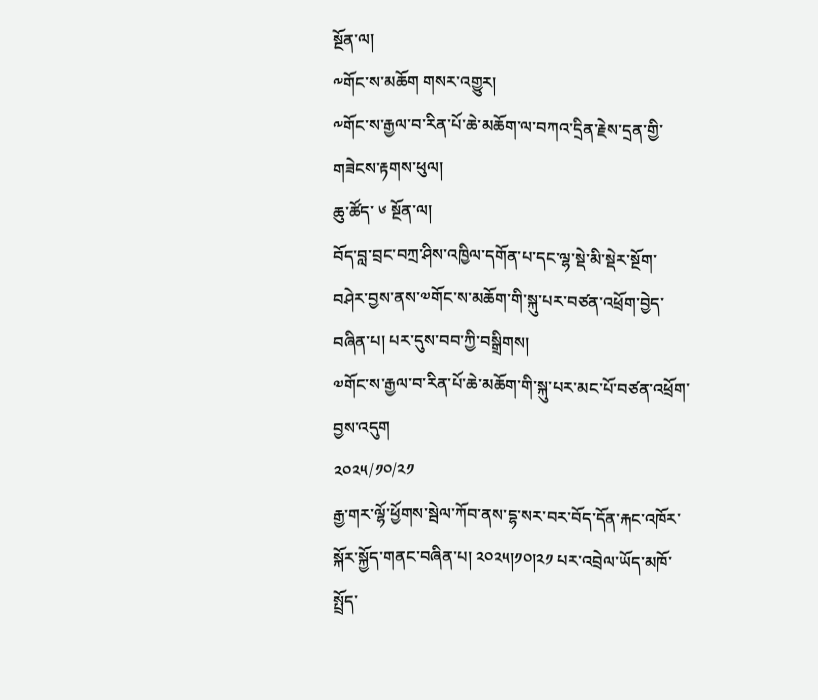སྔོན་ལ།
༸གོང་ས་མཆོག གསར་འགྱུར།
༸གོང་ས་རྒྱལ་བ་རིན་པོ་ཆེ་མཆོག་ལ་བཀའ་དྲིན་རྗེས་དྲན་གྱི་གཟེངས་རྟགས་ཕུལ།
ཆུ་ཚོད་ ༦ སྔོན་ལ།
བོད་བླ་བྲང་བཀྲ་ཤིས་འཁྱིལ་དགོན་པ་དང་ལྷ་སྡེ་མི་སྡེར་སྔོག་བཤེར་བྱས་ནས་༧གོང་ས་མཆོག་གི་སྐུ་པར་བཙན་འཕྲོག་བྱེད་བཞིན་པ། པར་དུས་བབ་ཀྱི་བསྒྲིགས།
༧གོང་ས་རྒྱལ་བ་རིན་པོ་ཆེ་མཆོག་གི་སྐུ་པར་མང་པོ་བཙན་འཕྲོག་བྱས་འདུག
༢༠༢༥/༡༠/༢༡
རྒྱ་གར་ལྷོ་ཕྱོགས་སྦེལ་ཀོབ་ནས་དྷ་སར་བར་བོད་དོན་རྐང་འཁོར་སྐོར་སྐྱོད་གནང་བཞིན་པ། ༢༠༢༥།༡༠།༢༡ པར་འབྲེལ་ཡོད་མཁོ་སྤྲོད་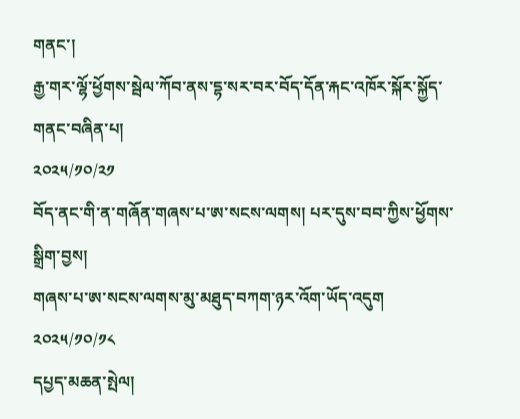གནང་།
རྒྱ་གར་ལྷོ་ཕྱོགས་སྦེལ་ཀོབ་ནས་དྷ་སར་བར་བོད་དོན་རྐང་འཁོར་སྐོར་སྐྱོད་གནང་བཞིན་པ།
༢༠༢༥/༡༠/༢༡
བོད་ནང་གི་ན་གཞོན་གཞས་པ་ཨ་སངས་ལགས། པར་དུས་བབ་ཀྱིས་ཕྱོགས་སྒྲིག་བྱས།
གཞས་པ་ཨ་སངས་ལགས་མུ་མཐུད་བཀག་ཉར་འོག་ཡོད་འདུག
༢༠༢༥/༡༠/༡༨
དཔྱད་མཆན་སྤེལ།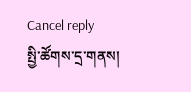Cancel reply
སྤྱི་ཚོགས་དྲ་གནས།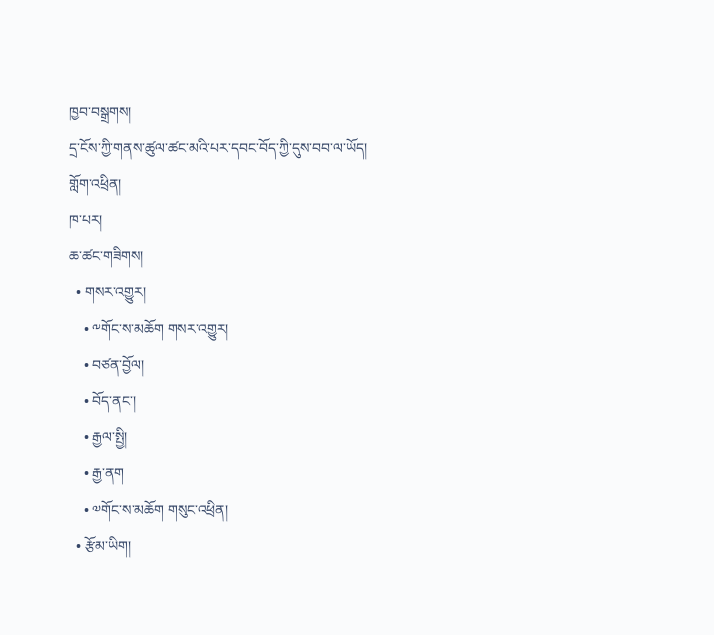ཁྱབ་བསྒྲགས།
དྲ་ངོས་ཀྱི་གནས་ཚུལ་ཚང་མའི་པར་དབང་བོད་ཀྱི་དུས་བབ་ལ་ཡོད།
གློག་འཕྲིན།
ཁ་པར།
ཆ་ཚང་གཟིགས།
  • གསར་འགྱུར།
    • ༸གོང་ས་མཆོག གསར་འགྱུར།
    • བཙན་བྱོལ།
    • བོད་ནང་།
    • རྒྱལ་སྤྱི།
    • རྒྱ་ནག
    • ༧གོང་ས་མཆོག གསུང་འཕྲིན།
  • རྩོམ་ཡིག།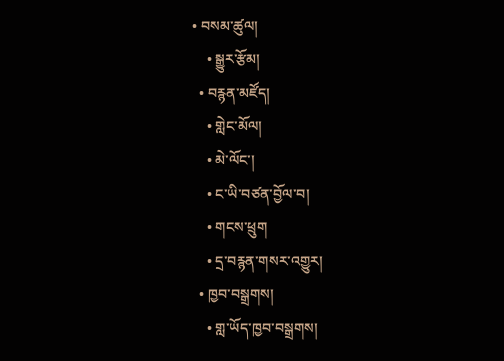• བསམ་ཚུལ།
    • སྒྱུར་རྩོམ།
  • བརྙན་མཛོད།
    • གླེང་མོལ།
    • མེ་ལོང་།
    • ང་ཡི་བཙན་བྱོལ་བ།
    • གངས་ཕྲུག
    • དྲ་བརྙན་གསར་འགྱུར།
  • ཁྱབ་བསྒྲགས།
    • གླ་ཡོད་ཁྱབ་བསྒྲགས།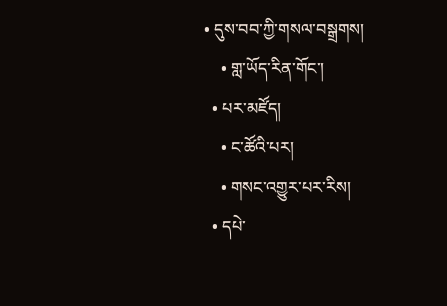• དུས་བབ་ཀྱི་གསལ་བསྒྲགས།
    • གླ་ཡོད་རིན་གོང་།
  • པར་མཛོད།
    • ང་ཚོའི་པར།
    • གསང་འགྱུར་པར་རིས།
  • དཔེ་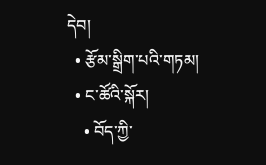དེབ།
  • རྩོམ་སྒྲིག་པའི་གཏམ།
  • ང་ཚོའི་སྐོར།
    • བོད་ཀྱི་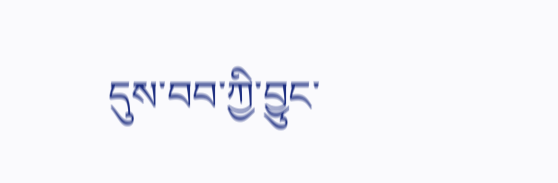དུས་བབ་ཀྱི་བྱུང་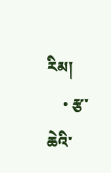རིམ།
    • རྩ་ཆེའི་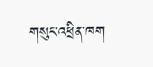གསུང་འཕྲིན་ཁག